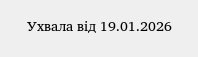Ухвала від 19.01.2026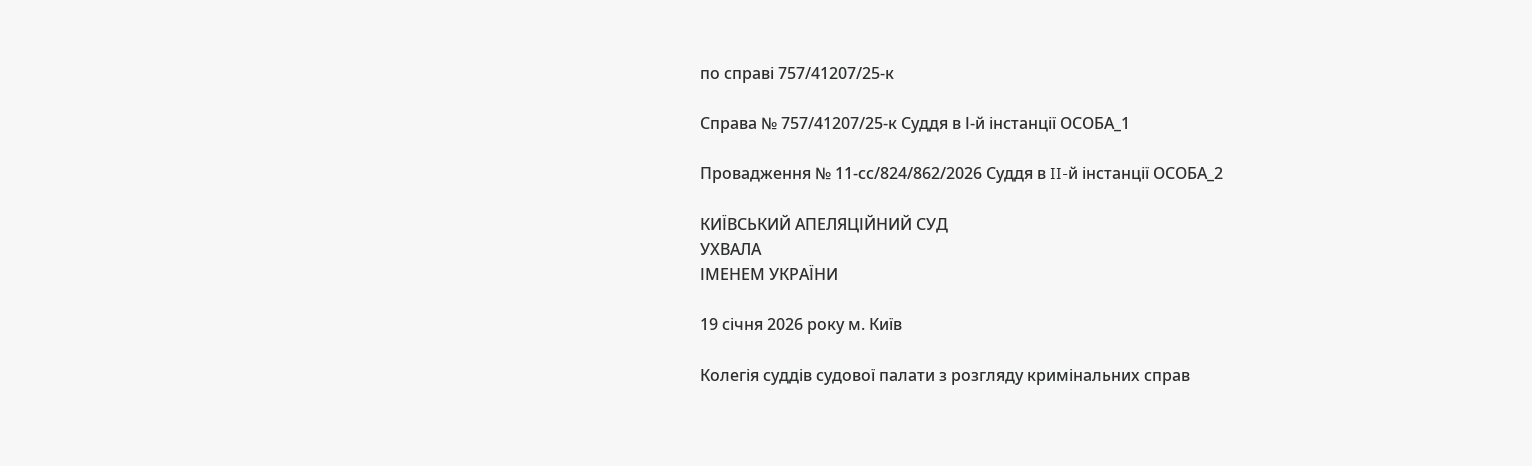по справі 757/41207/25-к

Справа № 757/41207/25-к Суддя в І-й інстанції ОСОБА_1

Провадження № 11-сс/824/862/2026 Суддя в II-й інстанції ОСОБА_2

КИЇВСЬКИЙ АПЕЛЯЦІЙНИЙ СУД
УХВАЛА
ІМЕНЕМ УКРАЇНИ

19 січня 2026 року м. Київ

Колегія суддів судової палати з розгляду кримінальних справ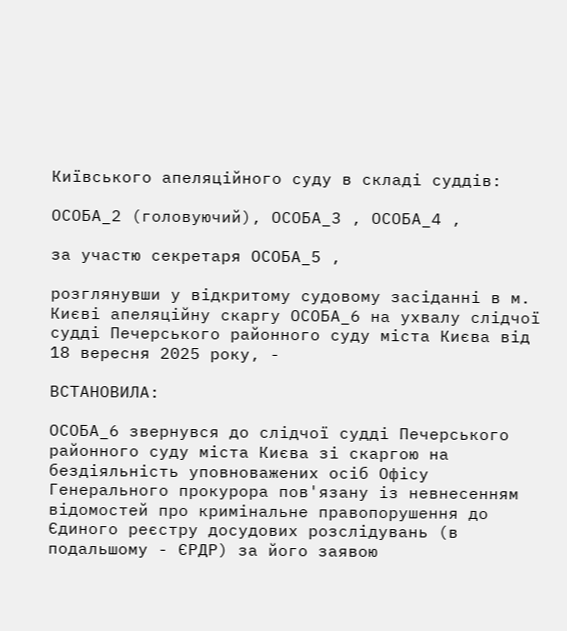Київського апеляційного суду в складі суддів:

ОСОБА_2 (головуючий), ОСОБА_3 , ОСОБА_4 ,

за участю секретаря ОСОБА_5 ,

розглянувши у відкритому судовому засіданні в м. Києві апеляційну скаргу ОСОБА_6 на ухвалу слідчої судді Печерського районного суду міста Києва від 18 вересня 2025 року, -

ВСТАНОВИЛА:

ОСОБА_6 звернувся до слідчої судді Печерського районного суду міста Києва зі скаргою на бездіяльність уповноважених осіб Офісу Генерального прокурора пов'язану із невнесенням відомостей про кримінальне правопорушення до Єдиного реєстру досудових розслідувань (в подальшому - ЄРДР) за його заявою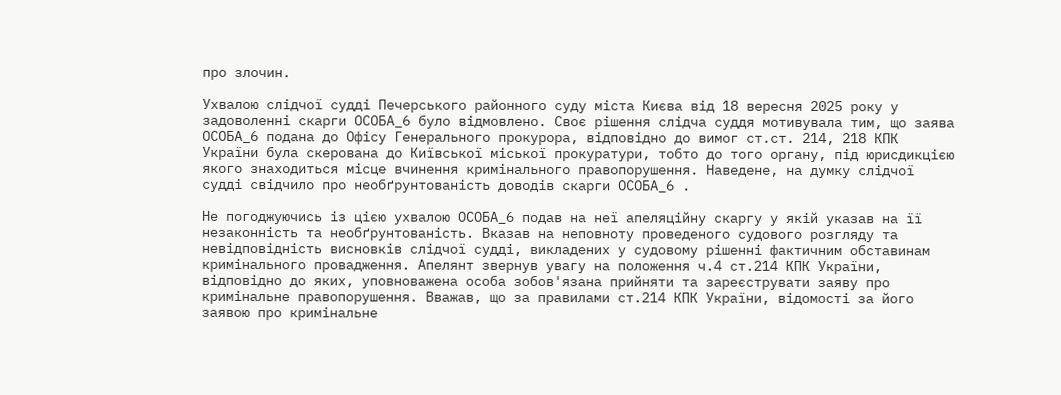про злочин.

Ухвалою слідчої судді Печерського районного суду міста Києва від 18 вересня 2025 року у задоволенні скарги ОСОБА_6 було відмовлено. Своє рішення слідча суддя мотивувала тим, що заява ОСОБА_6 подана до Офісу Генерального прокурора, відповідно до вимог ст.ст. 214, 218 КПК України була скерована до Київської міської прокуратури, тобто до того органу, під юрисдикцією якого знаходиться місце вчинення кримінального правопорушення. Наведене, на думку слідчої судді свідчило про необґрунтованість доводів скарги ОСОБА_6 .

Не погоджуючись із цією ухвалою ОСОБА_6 подав на неї апеляційну скаргу у якій указав на її незаконність та необґрунтованість. Вказав на неповноту проведеного судового розгляду та невідповідність висновків слідчої судді, викладених у судовому рішенні фактичним обставинам кримінального провадження. Апелянт звернув увагу на положення ч.4 ст.214 КПК України, відповідно до яких, уповноважена особа зобов'язана прийняти та зареєструвати заяву про кримінальне правопорушення. Вважав, що за правилами ст.214 КПК України, відомості за його заявою про кримінальне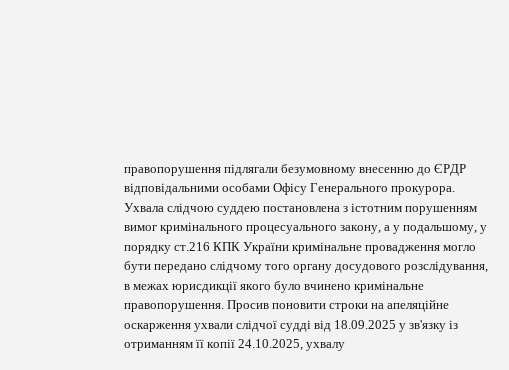правопорушення підлягали безумовному внесенню до ЄРДР відповідальними особами Офісу Генерального прокурора. Ухвала слідчою суддею постановлена з істотним порушенням вимог кримінального процесуального закону, а у подальшому, у порядку ст.216 КПК України кримінальне провадження могло бути передано слідчому того органу досудового розслідування, в межах юрисдикції якого було вчинено кримінальне правопорушення. Просив поновити строки на апеляційне оскарження ухвали слідчої судді від 18.09.2025 у зв'язку із отриманням її копії 24.10.2025, ухвалу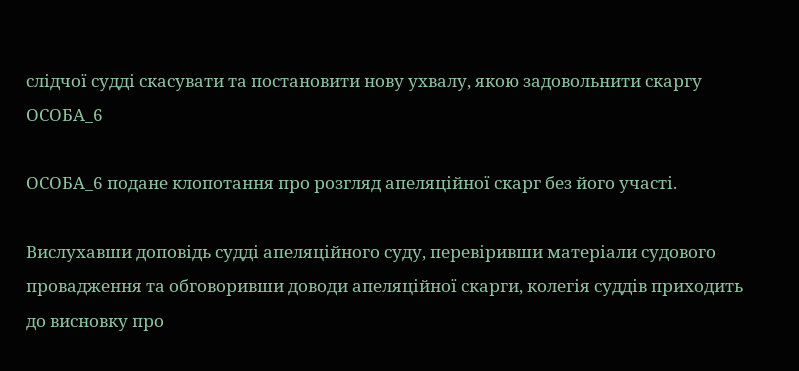слідчої судді скасувати та постановити нову ухвалу, якою задовольнити скаргу ОСОБА_6

ОСОБА_6 подане клопотання про розгляд апеляційної скарг без його участі.

Вислухавши доповідь судді апеляційного суду, перевіривши матеріали судового провадження та обговоривши доводи апеляційної скарги, колегія суддів приходить до висновку про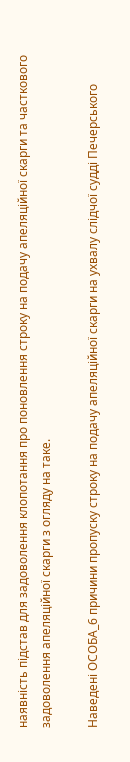наявність підстав для задоволення клопотання про поновлення строку на подачу апеляційної скарги та часткового задоволення апеляційної скарги з огляду на таке.

Наведені ОСОБА_6 причини пропуску строку на подачу апеляційної скарги на ухвалу слідчої судді Печерського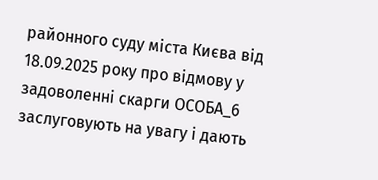районного суду міста Києва від 18.09.2025 року про відмову у задоволенні скарги ОСОБА_6 заслуговують на увагу і дають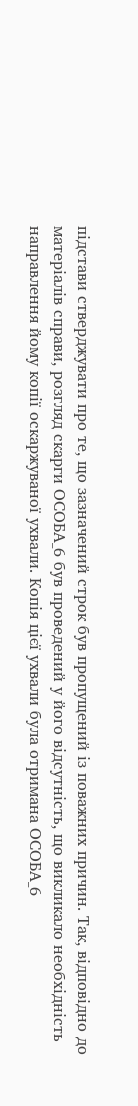підстави стверджувати про те, що зазначений строк був пропущений із поважних причин. Так, відповідно до матеріалів справи, розгляд скарги ОСОБА_6 був проведений у його відсутність, що викликало необхідність направлення йому копії оскаржуваної ухвали. Копія цієї ухвали була отримана ОСОБА_6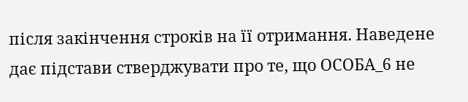після закінчення строків на її отримання. Наведене дає підстави стверджувати про те, що ОСОБА_6 не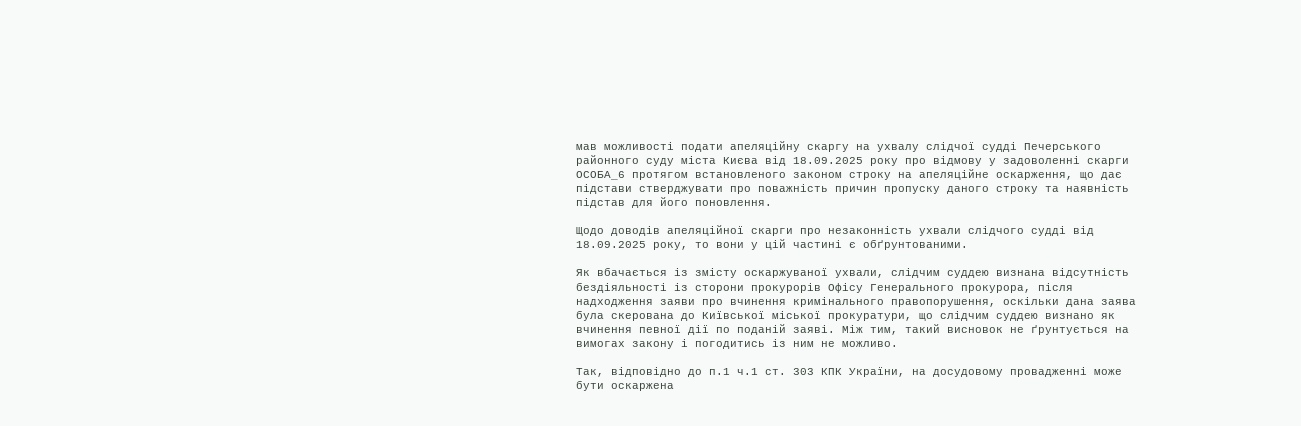мав можливості подати апеляційну скаргу на ухвалу слідчої судді Печерського районного суду міста Києва від 18.09.2025 року про відмову у задоволенні скарги ОСОБА_6 протягом встановленого законом строку на апеляційне оскарження, що дає підстави стверджувати про поважність причин пропуску даного строку та наявність підстав для його поновлення.

Щодо доводів апеляційної скарги про незаконність ухвали слідчого судді від 18.09.2025 року, то вони у цій частині є обґрунтованими.

Як вбачається із змісту оскаржуваної ухвали, слідчим суддею визнана відсутність бездіяльності із сторони прокурорів Офісу Генерального прокурора, після надходження заяви про вчинення кримінального правопорушення, оскільки дана заява була скерована до Київської міської прокуратури, що слідчим суддею визнано як вчинення певної дії по поданій заяві. Між тим, такий висновок не ґрунтується на вимогах закону і погодитись із ним не можливо.

Так, відповідно до п.1 ч.1 ст. 303 КПК України, на досудовому провадженні може бути оскаржена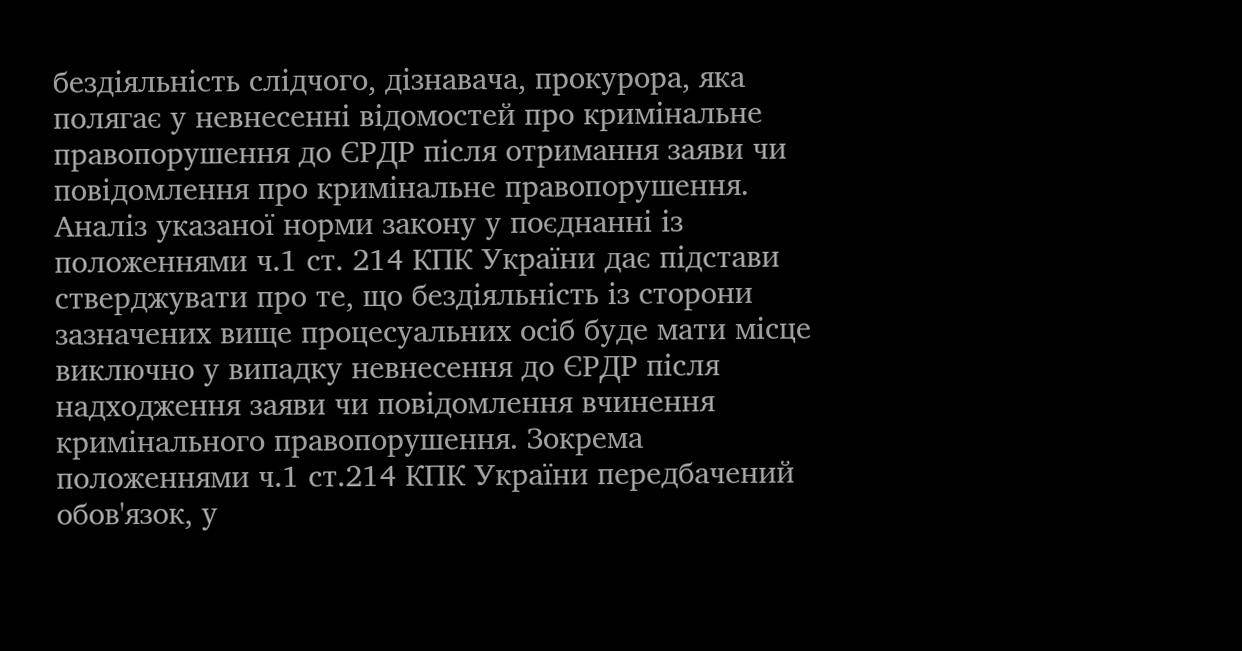бездіяльність слідчого, дізнавача, прокурора, яка полягає у невнесенні відомостей про кримінальне правопорушення до ЄРДР після отримання заяви чи повідомлення про кримінальне правопорушення. Аналіз указаної норми закону у поєднанні із положеннями ч.1 ст. 214 КПК України дає підстави стверджувати про те, що бездіяльність із сторони зазначених вище процесуальних осіб буде мати місце виключно у випадку невнесення до ЄРДР після надходження заяви чи повідомлення вчинення кримінального правопорушення. Зокрема положеннями ч.1 ст.214 КПК України передбачений обов'язок, у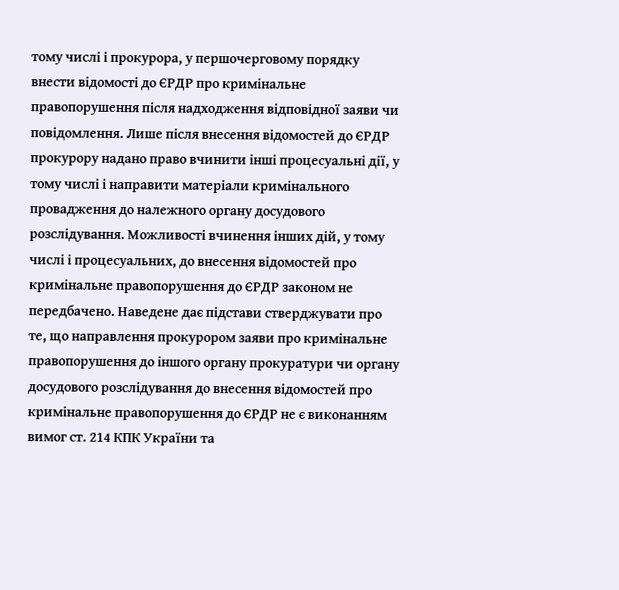тому числі і прокурора, у першочерговому порядку внести відомості до ЄРДР про кримінальне правопорушення після надходження відповідної заяви чи повідомлення. Лише після внесення відомостей до ЄРДР прокурору надано право вчинити інші процесуальні дії, у тому числі і направити матеріали кримінального провадження до належного органу досудового розслідування. Можливості вчинення інших дій, у тому числі і процесуальних, до внесення відомостей про кримінальне правопорушення до ЄРДР законом не передбачено. Наведене дає підстави стверджувати про те, що направлення прокурором заяви про кримінальне правопорушення до іншого органу прокуратури чи органу досудового розслідування до внесення відомостей про кримінальне правопорушення до ЄРДР не є виконанням вимог ст. 214 КПК України та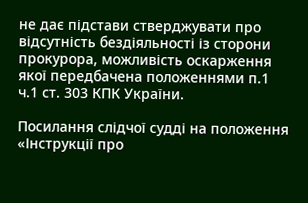не дає підстави стверджувати про відсутність бездіяльності із сторони прокурора, можливість оскарження якої передбачена положеннями п.1 ч.1 ст. 303 КПК України.

Посилання слідчої судді на положення «Інструкції про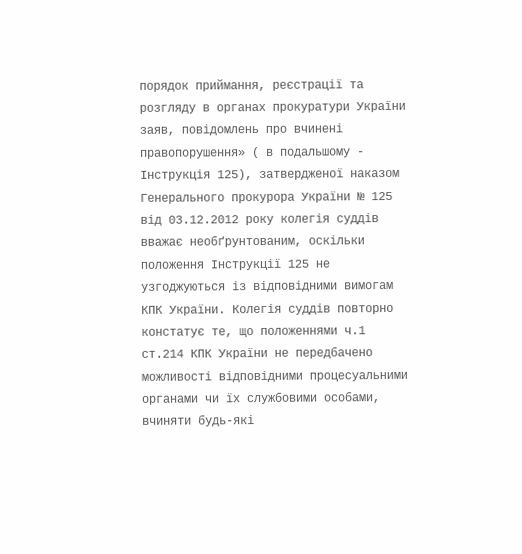порядок приймання, реєстрації та розгляду в органах прокуратури України заяв, повідомлень про вчинені правопорушення» ( в подальшому - Інструкція 125), затвердженої наказом Генерального прокурора України № 125 від 03.12.2012 року колегія суддів вважає необґрунтованим, оскільки положення Інструкції 125 не узгоджуються із відповідними вимогам КПК України. Колегія суддів повторно констатує те, що положеннями ч.1 ст.214 КПК України не передбачено можливості відповідними процесуальними органами чи їх службовими особами, вчиняти будь-які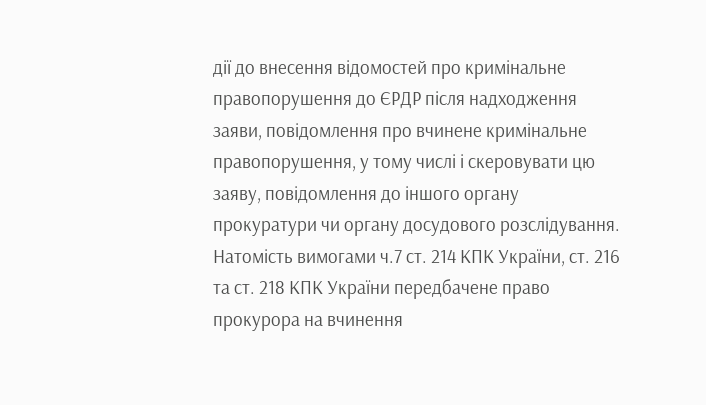дії до внесення відомостей про кримінальне правопорушення до ЄРДР після надходження заяви, повідомлення про вчинене кримінальне правопорушення, у тому числі і скеровувати цю заяву, повідомлення до іншого органу прокуратури чи органу досудового розслідування. Натомість вимогами ч.7 ст. 214 КПК України, ст. 216 та ст. 218 КПК України передбачене право прокурора на вчинення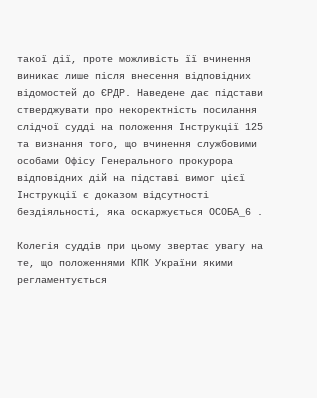такої дії, проте можливість її вчинення виникає лише після внесення відповідних відомостей до ЄРДР. Наведене дає підстави стверджувати про некоректність посилання слідчої судді на положення Інструкції 125 та визнання того, що вчинення службовими особами Офісу Генерального прокурора відповідних дій на підставі вимог цієї Інструкції є доказом відсутності бездіяльності, яка оскаржується ОСОБА_6 .

Колегія суддів при цьому звертає увагу на те, що положеннями КПК України якими регламентується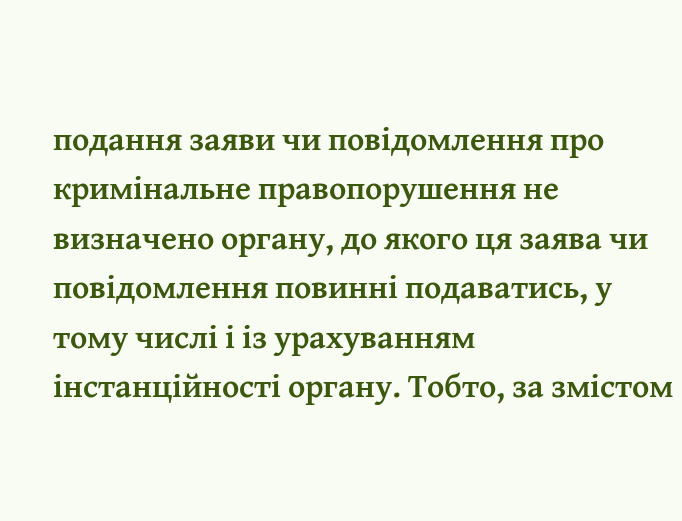подання заяви чи повідомлення про кримінальне правопорушення не визначено органу, до якого ця заява чи повідомлення повинні подаватись, у тому числі і із урахуванням інстанційності органу. Тобто, за змістом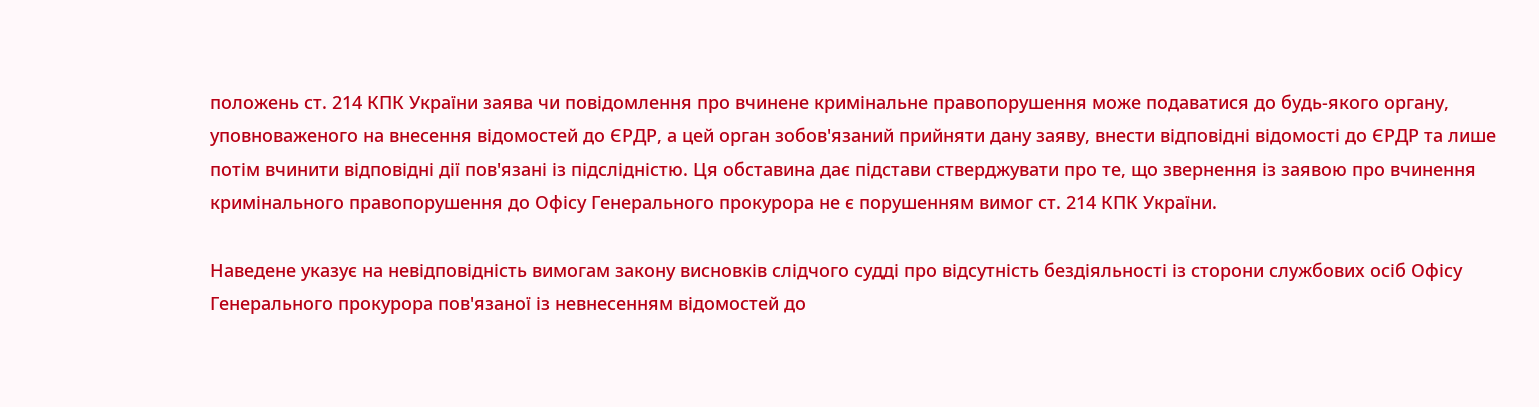положень ст. 214 КПК України заява чи повідомлення про вчинене кримінальне правопорушення може подаватися до будь-якого органу, уповноваженого на внесення відомостей до ЄРДР, а цей орган зобов'язаний прийняти дану заяву, внести відповідні відомості до ЄРДР та лише потім вчинити відповідні дії пов'язані із підслідністю. Ця обставина дає підстави стверджувати про те, що звернення із заявою про вчинення кримінального правопорушення до Офісу Генерального прокурора не є порушенням вимог ст. 214 КПК України.

Наведене указує на невідповідність вимогам закону висновків слідчого судді про відсутність бездіяльності із сторони службових осіб Офісу Генерального прокурора пов'язаної із невнесенням відомостей до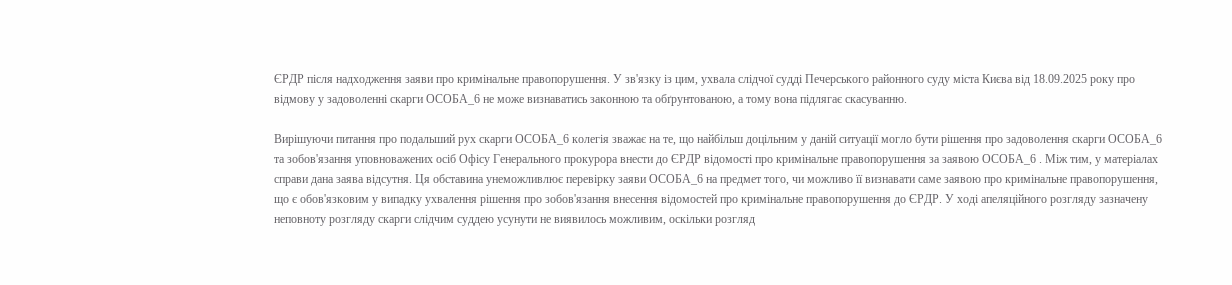ЄРДР після надходження заяви про кримінальне правопорушення. У зв'язку із цим, ухвала слідчої судді Печерського районного суду міста Києва від 18.09.2025 року про відмову у задоволенні скарги ОСОБА_6 не може визнаватись законною та обґрунтованою, а тому вона підлягає скасуванню.

Вирішуючи питання про подальший рух скарги ОСОБА_6 колегія зважає на те, що найбільш доцільним у даній ситуації могло бути рішення про задоволення скарги ОСОБА_6 та зобов'язання уповноважених осіб Офісу Генерального прокурора внести до ЄРДР відомості про кримінальне правопорушення за заявою ОСОБА_6 . Між тим, у матеріалах справи дана заява відсутня. Ця обставина унеможливлює перевірку заяви ОСОБА_6 на предмет того, чи можливо її визнавати саме заявою про кримінальне правопорушення, що є обов'язковим у випадку ухвалення рішення про зобов'язання внесення відомостей про кримінальне правопорушення до ЄРДР. У ході апеляційного розгляду зазначену неповноту розгляду скарги слідчим суддею усунути не виявилось можливим, оскільки розгляд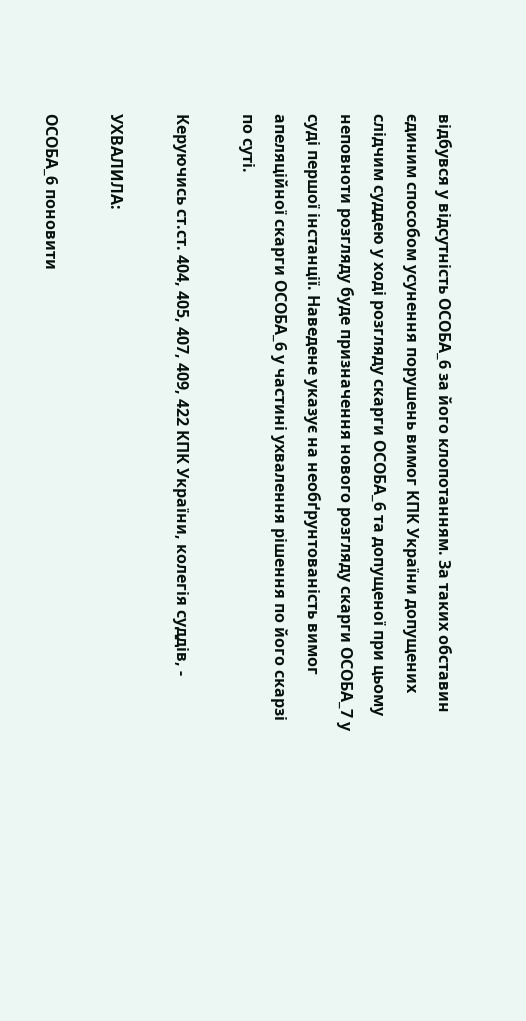відбувся у відсутність ОСОБА_6 за його клопотанням. За таких обставин єдиним способом усунення порушень вимог КПК України допущених слідчим суддею у ході розгляду скарги ОСОБА_6 та допущеної при цьому неповноти розгляду буде призначення нового розгляду скарги ОСОБА_7 у суді першої інстанції. Наведене указує на необґрунтованість вимог апеляційної скарги ОСОБА_6 у частині ухвалення рішення по його скарзі по суті.

Керуючись ст.ст. 404, 405, 407, 409, 422 КПК України, колегія суддів, -

УХВАЛИЛА:

ОСОБА_6 поновити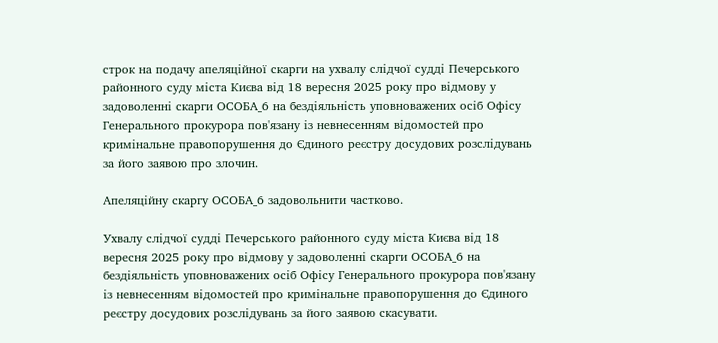строк на подачу апеляційної скарги на ухвалу слідчої судді Печерського районного суду міста Києва від 18 вересня 2025 року про відмову у задоволенні скарги ОСОБА_6 на бездіяльність уповноважених осіб Офісу Генерального прокурора пов'язану із невнесенням відомостей про кримінальне правопорушення до Єдиного реєстру досудових розслідувань за його заявою про злочин.

Апеляційну скаргу ОСОБА_6 задовольнити частково.

Ухвалу слідчої судді Печерського районного суду міста Києва від 18 вересня 2025 року про відмову у задоволенні скарги ОСОБА_6 на бездіяльність уповноважених осіб Офісу Генерального прокурора пов'язану із невнесенням відомостей про кримінальне правопорушення до Єдиного реєстру досудових розслідувань за його заявою скасувати.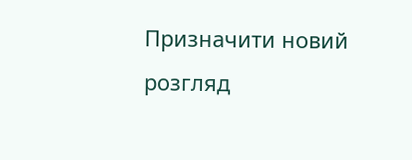Призначити новий розгляд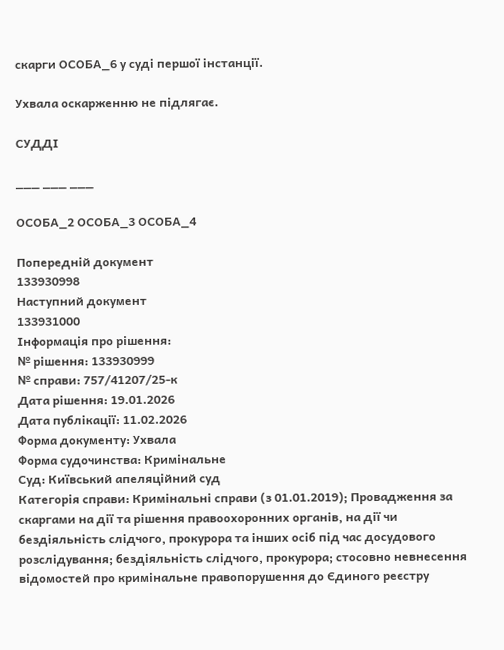скарги ОСОБА_6 у суді першої інстанції.

Ухвала оскарженню не підлягає.

СУДДІ

___ ___ ___

ОСОБА_2 ОСОБА_3 ОСОБА_4

Попередній документ
133930998
Наступний документ
133931000
Інформація про рішення:
№ рішення: 133930999
№ справи: 757/41207/25-к
Дата рішення: 19.01.2026
Дата публікації: 11.02.2026
Форма документу: Ухвала
Форма судочинства: Кримінальне
Суд: Київський апеляційний суд
Категорія справи: Кримінальні справи (з 01.01.2019); Провадження за скаргами на дії та рішення правоохоронних органів, на дії чи бездіяльність слідчого, прокурора та інших осіб під час досудового розслідування; бездіяльність слідчого, прокурора; стосовно невнесення відомостей про кримінальне правопорушення до Єдиного реєстру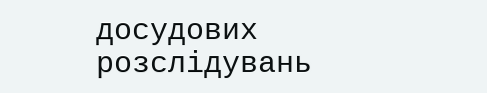досудових розслідувань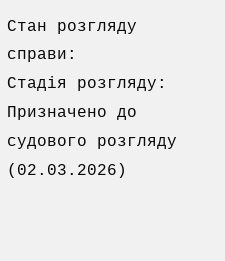Стан розгляду справи:
Стадія розгляду: Призначено до судового розгляду (02.03.2026)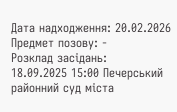Дата надходження: 20.02.2026
Предмет позову: -
Розклад засідань:
18.09.2025 15:00 Печерський районний суд міста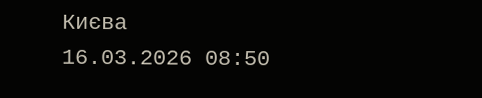Києва
16.03.2026 08:50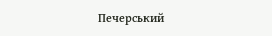Печерський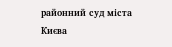районний суд міста Києва